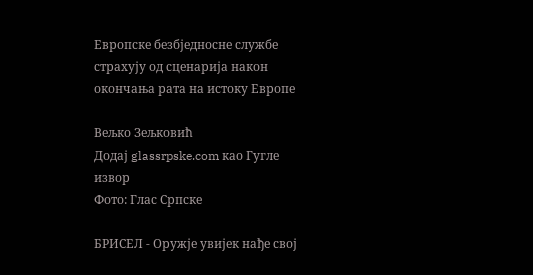Европске безбједносне службе страхују од сценарија након окончања рата на истоку Европе

Вељко Зељковић
Додај glassrpske.com као Гугле извор
Фото: Глас Српске

БРИСЕЛ - Оружје увијек нађе свој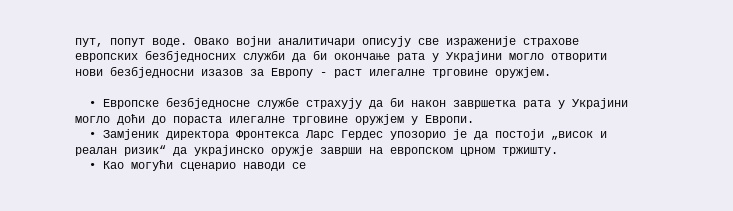пут, попут воде. Овако војни аналитичари описују све израженије страхове европских безбједносних служби да би окончање рата у Украјини могло отворити нови безбједносни изазов за Европу - раст илегалне трговине оружјем.

  • Европске безбједносне службе страхују да би након завршетка рата у Украјини могло доћи до пораста илегалне трговине оружјем у Европи.
  • Замјеник директора Фронтекса Ларс Гердес упозорио је да постоји „висок и реалан ризик“ да украјинско оружје заврши на европском црном тржишту.
  • Као могући сценарио наводи се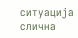ситуација слична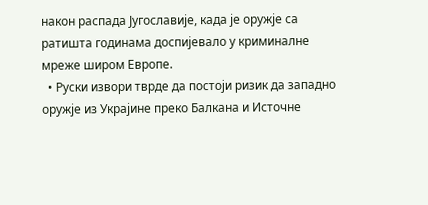након распада Југославије, када је оружје са ратишта годинама доспијевало у криминалне мреже широм Европе.
  • Руски извори тврде да постоји ризик да западно оружје из Украјине преко Балкана и Источне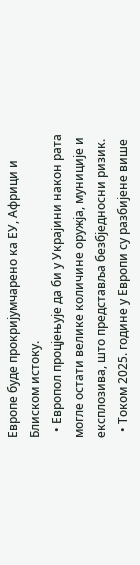Европе буде прокријумчарено ка ЕУ, Африци и Блиском истоку.
  • Европол процјењује да би у Украјини након рата могле остати велике количине оружја, муниције и експлозива, што представља безбједносни ризик.
  • Током 2025. године у Европи су разбијене више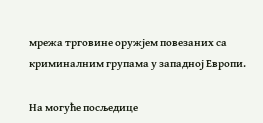мрежа трговине оружјем повезаних са криминалним групама у западној Европи.

На могуће посљедице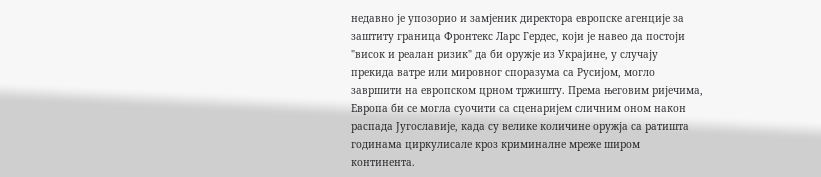недавно је упозорио и замјеник директора европске агенције за заштиту граница Фронтекс Ларс Гердес, који је навео да постоји "висок и реалан ризик" да би оружје из Украјине, у случају прекида ватре или мировног споразума са Русијом, могло завршити на европском црном тржишту. Према његовим ријечима, Европа би се могла суочити са сценаријем сличним оном након распада Југославије, када су велике количине оружја са ратишта годинама циркулисале кроз криминалне мреже широм континента.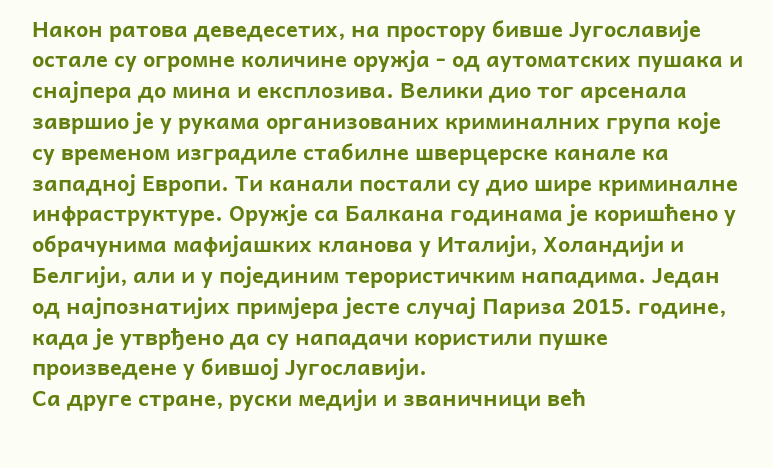Након ратова деведесетих, на простору бивше Југославије остале су огромне количине оружја - од аутоматских пушака и снајпера до мина и експлозива. Велики дио тог арсенала завршио је у рукама организованих криминалних група које су временом изградиле стабилне шверцерске канале ка западној Европи. Ти канали постали су дио шире криминалне инфраструктуре. Оружје са Балкана годинама је коришћено у обрачунима мафијашких кланова у Италији, Холандији и Белгији, али и у појединим терористичким нападима. Један од најпознатијих примјера јесте случај Париза 2015. године, када је утврђено да су нападачи користили пушке произведене у бившој Југославији.
Са друге стране, руски медији и званичници већ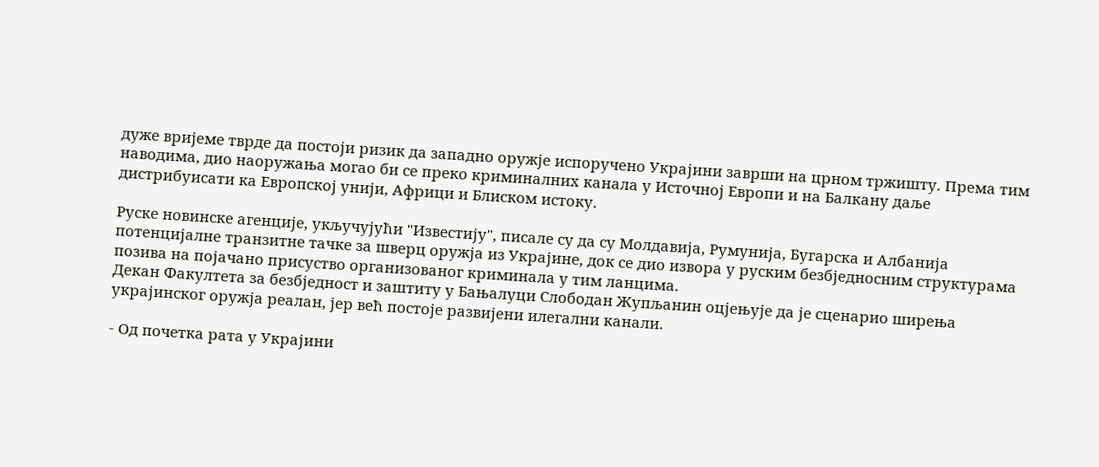дуже вријеме тврде да постоји ризик да западно оружје испоручено Украјини заврши на црном тржишту. Према тим наводима, дио наоружања могао би се преко криминалних канала у Источној Европи и на Балкану даље дистрибуисати ка Европској унији, Африци и Блиском истоку.

Руске новинске агенције, укључујући "Известију", писале су да су Молдавија, Румунија, Бугарска и Албанија потенцијалне транзитне тачке за шверц оружја из Украјине, док се дио извора у руским безбједносним структурама позива на појачано присуство организованог криминала у тим ланцима.
Декан Факултета за безбједност и заштиту у Бањалуци Слободан Жупљанин оцјењује да је сценарио ширења украјинског оружја реалан, јер већ постоје развијени илегални канали.

- Од почетка рата у Украјини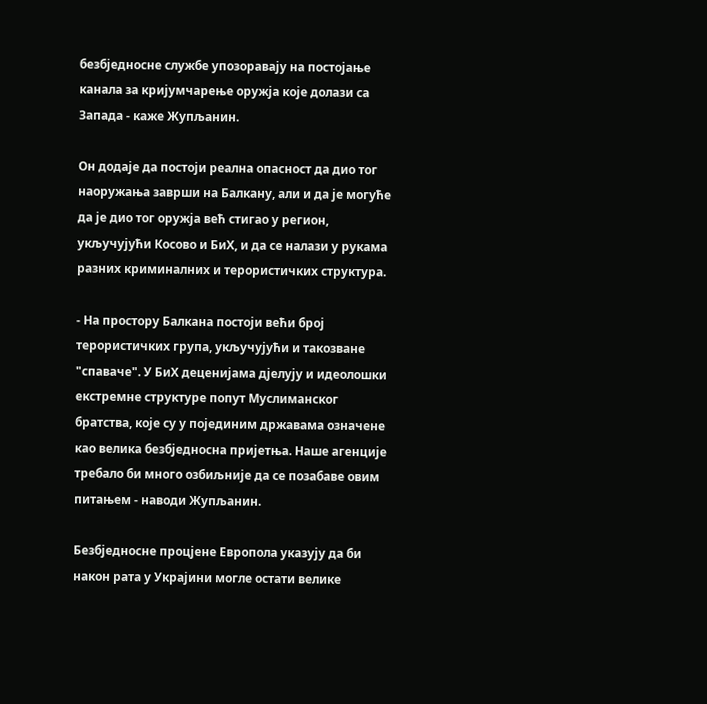безбједносне службе упозоравају на постојање канала за кријумчарење оружја које долази са Запада - каже Жупљанин.

Он додаје да постоји реална опасност да дио тог наоружања заврши на Балкану, али и да је могуће да је дио тог оружја већ стигао у регион, укључујући Косово и БиХ, и да се налази у рукама разних криминалних и терористичких структура.

- На простору Балкана постоји већи број терористичких група, укључујући и такозване "спаваче". У БиХ деценијама дјелују и идеолошки екстремне структуре попут Муслиманског братства, које су у појединим државама означене као велика безбједносна пријетња. Наше агенције требало би много озбиљније да се позабаве овим питањем - наводи Жупљанин.

Безбједносне процјене Европола указују да би након рата у Украјини могле остати велике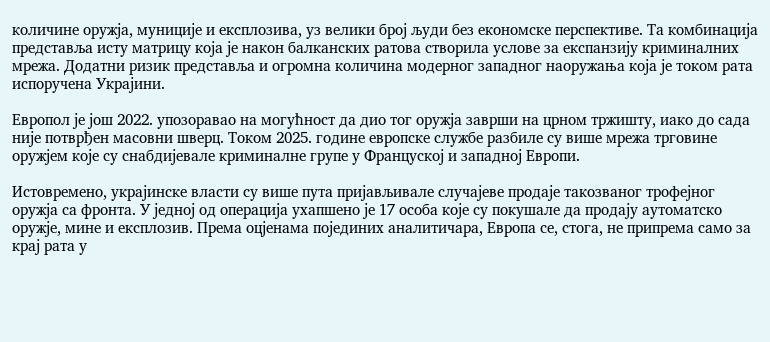количине оружја, муниције и експлозива, уз велики број људи без економске перспективе. Та комбинација представља исту матрицу која је након балканских ратова створила услове за експанзију криминалних мрежа. Додатни ризик представља и огромна количина модерног западног наоружања која је током рата испоручена Украјини.

Европол је још 2022. упозоравао на могућност да дио тог оружја заврши на црном тржишту, иако до сада није потврђен масовни шверц. Током 2025. године европске службе разбиле су више мрежа трговине оружјем које су снабдијевале криминалне групе у Француској и западној Европи.

Истовремено, украјинске власти су више пута пријављивале случајеве продаје такозваног трофејног оружја са фронта. У једној од операција ухапшено је 17 особа које су покушале да продају аутоматско оружје, мине и експлозив. Према оцјенама појединих аналитичара, Европа се, стога, не припрема само за крај рата у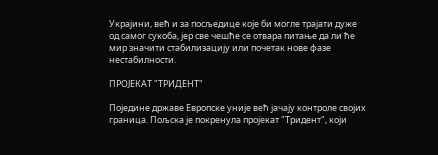Украјини, већ и за посљедице које би могле трајати дуже од самог сукоба, јер све чешће се отвара питање да ли ће мир значити стабилизацију или почетак нове фазе нестабилности.

ПРОЈЕКАТ "ТРИДЕНТ"

Поједине државе Европске уније већ јачају контроле својих граница. Пољска је покренула пројекат "Тридент", који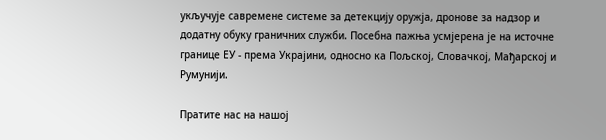укључује савремене системе за детекцију оружја, дронове за надзор и додатну обуку граничних служби. Посебна пажња усмјерена је на источне границе ЕУ - према Украјини, односно ка Пољској, Словачкој, Мађарској и Румунији.

Пратите нас на нашој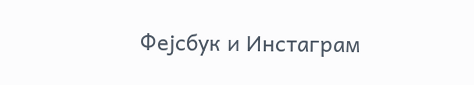Фејсбук и Инстаграм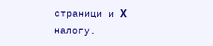страници и X налогу.